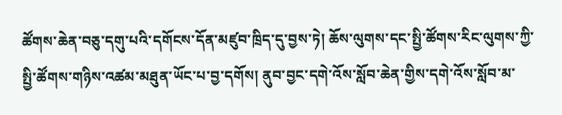ཚོགས་ཆེན་བཅུ་དགུ་པའི་དགོངས་དོན་མཛུབ་ཁྲིད་དུ་བྱས་ཏེ། ཆོས་ལུགས་དང་སྤྱི་ཚོགས་རིང་ལུགས་ཀྱི་སྤྱི་ཚོགས་གཉིས་འཚམ་མཐུན་ཡོང་པ་བྱ་དགོས། ནུབ་བྱང་དགེ་འོས་སློབ་ཆེན་གྱིས་དགེ་འོས་སློབ་མ་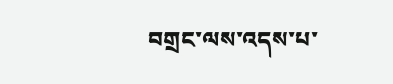བགྲང་ལས་འདས་པ་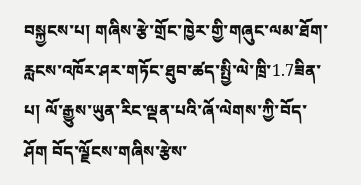བསྐྱངས་པ། གཞིས་རྩེ་གྲོང་ཁྱེར་གྱི་གཞུང་ལམ་ཐོག་རླངས་འཁོར་ཤར་གཏོང་ཐུབ་ཚད་སྤྱི་ལེ་ཁྲི་1.7ཟིན་པ། ལོ་རྒྱུས་ཡུན་རིང་ལྡན་པའི་ཞོ་ལེགས་ཀྱི་བོད་ཤོག བོད་ལྗོངས་གཞིས་རྩེས་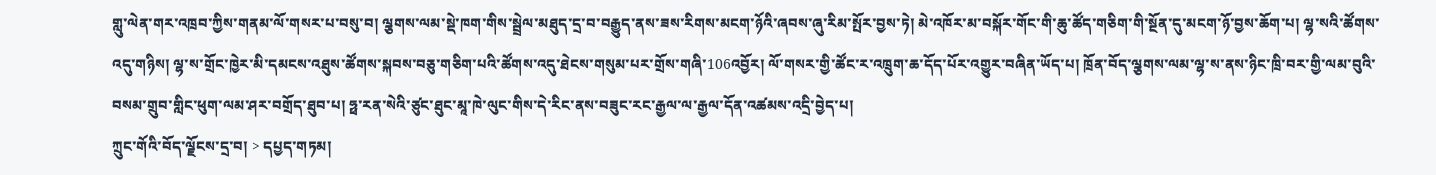གླུ་ལེན་གར་འཁྲབ་ཀྱིས་གནམ་ལོ་གསར་པ་བསུ་བ། ལྕགས་ལམ་སྡེ་ཁག་གིས་སྦྲེལ་མཐུད་དྲ་བ་བརྒྱུད་ནས་ཟས་རིགས་མངག་ཉོའི་ཞབས་ཞུ་རིམ་སྤོར་བྱས་ཏེ། མེ་འཁོར་མ་བསྐོར་གོང་གི་ཆུ་ཚོད་གཅིག་གི་སྔོན་དུ་མངག་ཉོ་བྱས་ཆོག་པ། ལྷ་སའི་ཚོགས་འདུ་གཉིས། ལྷ་ས་གྲོང་ཁྱེར་མི་དམངས་འཐུས་ཚོགས་སྐབས་བཅུ་གཅིག་པའི་ཚོགས་འདུ་ཐེངས་གསུམ་པར་གྲོས་གཞི་106འབྱོར། ལོ་གསར་གྱི་ཚོང་ར་འཁྲུག་ཆ་དོད་པོར་འགྱུར་བཞིན་ཡོད་པ། ཁྲོན་བོད་ལྕགས་ལམ་ལྷ་ས་ནས་ཉིང་ཁྲི་བར་གྱི་ལམ་བུའི་བསམ་གྲུབ་གླིང་ཕུག་ལམ་ཤར་བགྲོད་ཐུབ་པ། ཧྥ་རན་སེའི་ཙུང་ཐུང་མཱ་ཁེ་ལུང་གིས་དེ་རིང་ནས་བཟུང་རང་རྒྱལ་ལ་རྒྱལ་དོན་འཚམས་འདྲི་བྱེད་པ།
ཀྲུང་གོའི་བོད་ལྗོངས་དྲ་བ། > དཔྱད་གཏམ།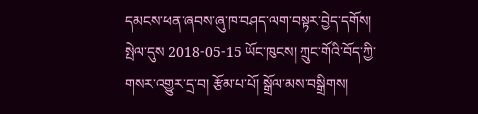དམངས་ཕན་ཞབས་ཞུ་ཁ་བཤད་ལག་བསྟར་བྱེད་དགོས།
སྤེལ་དུས 2018-05-15 ཡོང་ཁུངས། ཀྲུང་གོའི་བོད་ཀྱི་གསར་འགྱུར་དྲ་བ། རྩོམ་པ་པོ། སྒྲོལ་མས་བསྒྲིགས།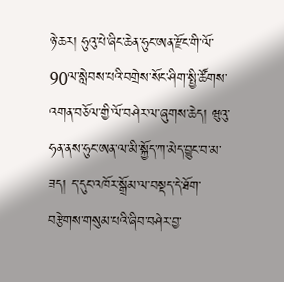ཉེ་ཆར། ཧུའུ་པེ་ཞིང་ཆེན་ཧུང་ཨན་རྫོང་གི་ལོ་90ལ་སླེབས་པའི་བགྲེས་སོང་ཤིག་སྤྱི་ཚོགས་འགན་བཅོལ་གྱི་ལོ་བཤེར་ལ་ཞུགས་ཆེད། ཝུའུ་ཧན་ནས་ཧུང་ཨན་ལ་མི་སྐྱོད་ཀ་མེད་བྱུང་བ་མ་ཟད། ད་དུང་འཁོར་སྒྲོམ་ལ་བསྡད་དེ་ཐོག་བརྩེགས་གསུམ་པའི་ཞིབ་བཤེར་བྱ་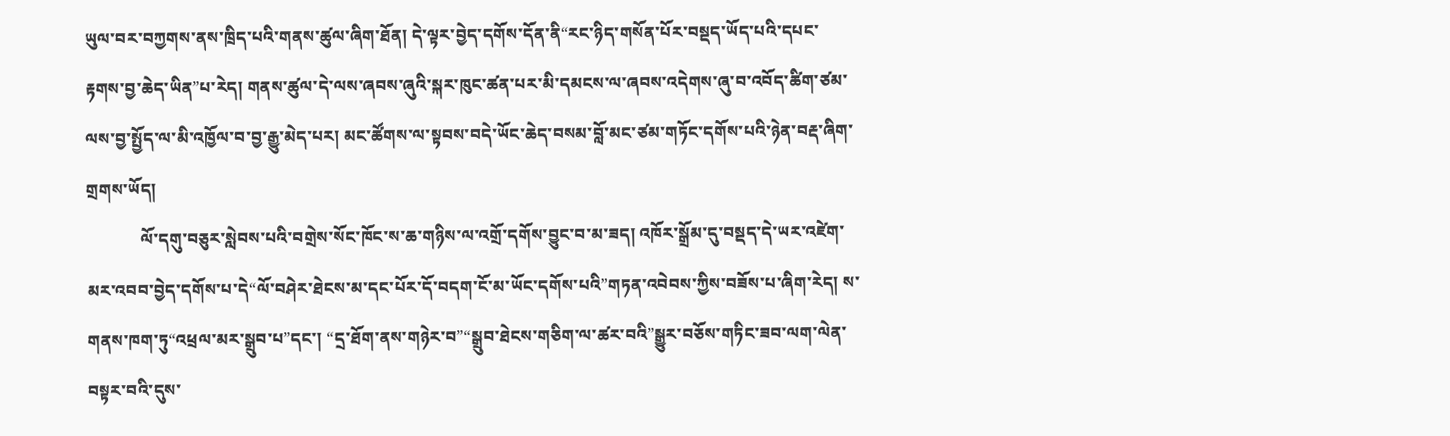ཡུལ་བར་བཀྱགས་ནས་ཁྲིད་པའི་གནས་ཚུལ་ཞིག་ཐོན། དེ་ལྟར་བྱེད་དགོས་དོན་ནི“རང་ཉིད་གསོན་པོར་བསྡད་ཡོད་པའི་དཔང་རྟགས་བྱ་ཆེད་ཡིན”པ་རེད། གནས་ཚུལ་དེ་ལས་ཞབས་ཞུའི་སྐར་ཁུང་ཚན་པར་མི་དམངས་ལ་ཞབས་འདེགས་ཞུ་བ་འབོད་ཚིག་ཙམ་ལས་བྱ་སྤྱོད་ལ་མི་འཁྱོལ་བ་བྱ་རྒྱུ་མེད་པར། མང་ཚོགས་ལ་སྟབས་བདེ་ཡོང་ཆེད་བསམ་བློ་མང་ཙམ་གཏོང་དགོས་པའི་ཉེན་བརྡ་ཞིག་གྲགས་ཡོད།
             ལོ་དགུ་བཅུར་སླེབས་པའི་བགྲེས་སོང་ཁོང་ས་ཆ་གཉིས་ལ་འགྲོ་དགོས་བྱུང་བ་མ་ཟད། འཁོར་སྒྲོམ་དུ་བསྡད་དེ་ཡར་འཛེག་མར་འབབ་བྱེད་དགོས་པ་དེ“ལོ་བཤེར་ཐེངས་མ་དང་པོར་དོ་བདག་ངོ་མ་ཡོང་དགོས་པའི”གཏན་འབེབས་ཀྱིས་བཟོས་པ་ཞིག་རེད། ས་གནས་ཁག་ཏུ“འཕྲལ་མར་སྒྲུབ་པ”དང་། “དྲ་ཐོག་ནས་གཉེར་བ”“སྒྲུབ་ཐེངས་གཅིག་ལ་ཚར་བའི”སྒྱུར་བཅོས་གཏིང་ཟབ་ལག་ལེན་བསྟར་བའི་དུས་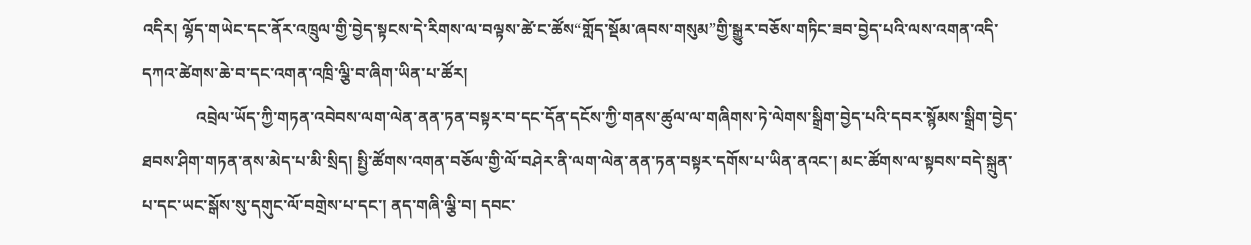འདིར། ལྷོད་གཡེང་དང་ནོར་འཁྲུལ་གྱི་བྱེད་སྟངས་དེ་རིགས་ལ་བལྟས་ཚེ་ང་ཚོས“གློད་སྡོམ་ཞབས་གསུམ”གྱི་སྒྱུར་བཅོས་གཏིང་ཟབ་བྱེད་པའི་ལས་འགན་འདི་དཀའ་ཚེགས་ཆེ་བ་དང་འགན་འཁྲི་ལྕི་བ་ཞིག་ཡིན་པ་ཚོར།
             འབྲེལ་ཡོད་ཀྱི་གཏན་འབེབས་ལག་ལེན་ནན་ཏན་བསྟར་བ་དང་དོན་དངོས་ཀྱི་གནས་ཚུལ་ལ་གཞིགས་ཏེ་ལེགས་སྒྲིག་བྱེད་པའི་དབར་སྙོམས་སྒྲིག་བྱེད་ཐབས་ཤིག་གཏན་ནས་མེད་པ་མི་སྲིད། སྤྱི་ཚོགས་འགན་བཅོལ་གྱི་ལོ་བཤེར་ནི་ལག་ལེན་ནན་ཏན་བསྟར་དགོས་པ་ཡིན་ནའང་། མང་ཚོགས་ལ་སྟབས་བདེ་སྐྲུན་པ་དང་ཡང་སྒོས་སུ་དགུང་ལོ་བགྲེས་པ་དང་། ནད་གཞི་ལྕི་བ། དབང་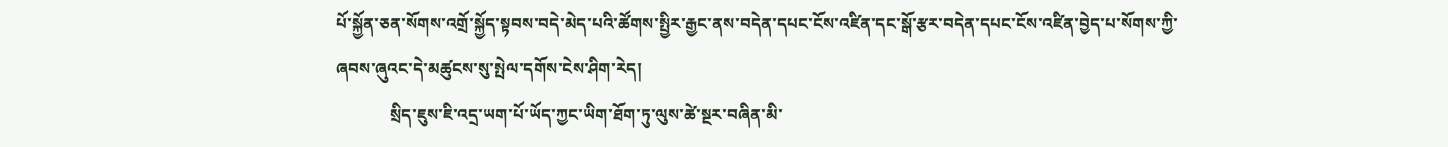པོ་སྐྱོན་ཅན་སོགས་འགྲོ་སྐྱོད་སྟབས་བདེ་མེད་པའི་ཚོགས་སྤྱིར་རྒྱང་ནས་བདེན་དཔང་ངོས་འཛིན་དང་སྒོ་རྩར་བདེན་དཔང་ངོས་འཛིན་བྱེད་པ་སོགས་ཀྱི་ཞབས་ཞུའང་དེ་མཚུངས་སུ་སྤེལ་དགོས་ངེས་ཤིག་རེད།
             སྲིད་ཇུས་ཇི་འདྲ་ཡག་པོ་ཡོད་ཀྱང་ཡིག་ཐོག་ཏུ་ལུས་ཚེ་སྔར་བཞིན་མི་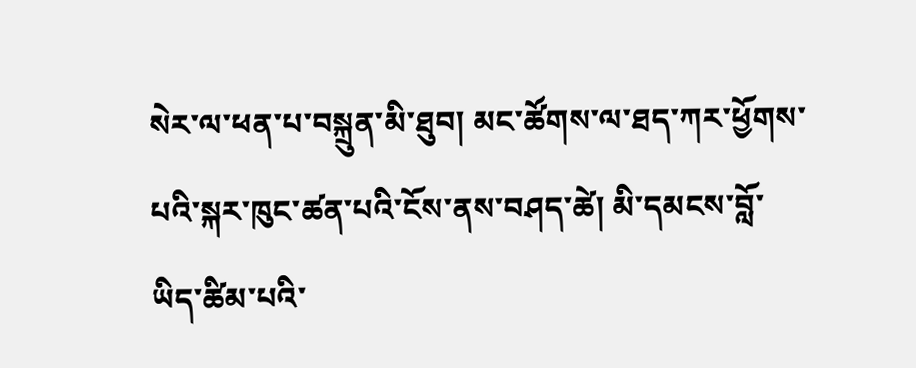སེར་ལ་ཕན་པ་བསྐྲུན་མི་ཐུབ། མང་ཚོགས་ལ་ཐད་ཀར་ཕྱོགས་པའི་སྐར་ཁུང་ཚན་པའི་ངོས་ནས་བཤད་ཚེ། མི་དམངས་བློ་ཡིད་ཚིམ་པའི་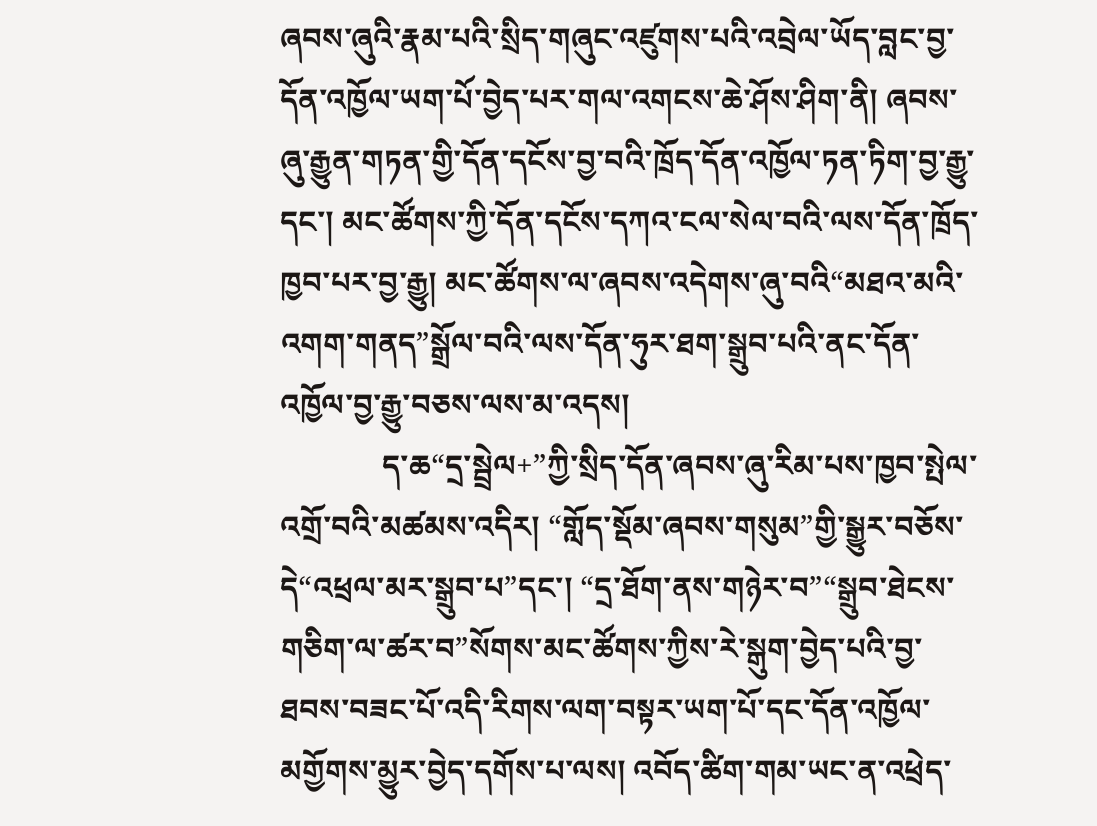ཞབས་ཞུའི་རྣམ་པའི་སྲིད་གཞུང་འཛུགས་པའི་འབྲེལ་ཡོད་བླང་བྱ་དོན་འཁྱོལ་ཡག་པོ་བྱེད་པར་གལ་འགངས་ཆེ་ཤོས་ཤིག་ནི། ཞབས་ཞུ་རྒྱུན་གཏན་གྱི་དོན་དངོས་བྱ་བའི་ཁྲོད་དོན་འཁྱོལ་ཏན་ཏིག་བྱ་རྒྱུ་དང་། མང་ཚོགས་ཀྱི་དོན་དངོས་དཀའ་ངལ་སེལ་བའི་ལས་དོན་ཁྲོད་ཁྱབ་པར་བྱ་རྒྱུ། མང་ཚོགས་ལ་ཞབས་འདེགས་ཞུ་བའི“མཐའ་མའི་འགག་གནད”སྒྲོལ་བའི་ལས་དོན་ཧུར་ཐག་སྒྲུབ་པའི་ནང་དོན་འཁྱོལ་བྱ་རྒྱུ་བཅས་ལས་མ་འདས།
             ད་ཆ“དྲ་སྦྲེལ+”ཀྱི་སྲིད་དོན་ཞབས་ཞུ་རིམ་པས་ཁྱབ་སྤེལ་འགྲོ་བའི་མཚམས་འདིར། “གློད་སྡོམ་ཞབས་གསུམ”གྱི་སྒྱུར་བཅོས་དེ“འཕྲལ་མར་སྒྲུབ་པ”དང་། “དྲ་ཐོག་ནས་གཉེར་བ”“སྒྲུབ་ཐེངས་གཅིག་ལ་ཚར་བ”སོགས་མང་ཚོགས་ཀྱིས་རེ་སྒུག་བྱེད་པའི་བྱ་ཐབས་བཟང་པོ་འདི་རིགས་ལག་བསྟར་ཡག་པོ་དང་དོན་འཁྱོལ་མགྱོགས་མྱུར་བྱེད་དགོས་པ་ལས། འབོད་ཚིག་གམ་ཡང་ན་འཕྲེད་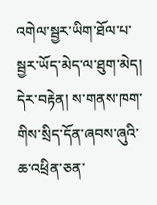འགེལ་སྦྱར་ཡིག་ཐོལ་པ་སྦྱར་ཡོད་མེད་ལ་ཐུག་མེད། དེར་བརྟེན། ས་གནས་ཁག་གིས་སྲིད་དོན་ཞབས་ཞུའི་ཆ་འཕྲིན་ཅན་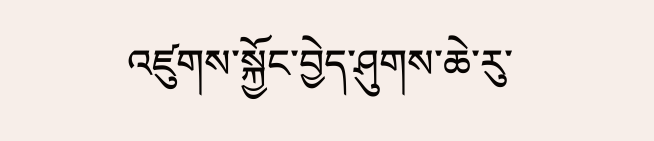འཛུགས་སྐྱོང་བྱེད་ཤུགས་ཆེ་རུ་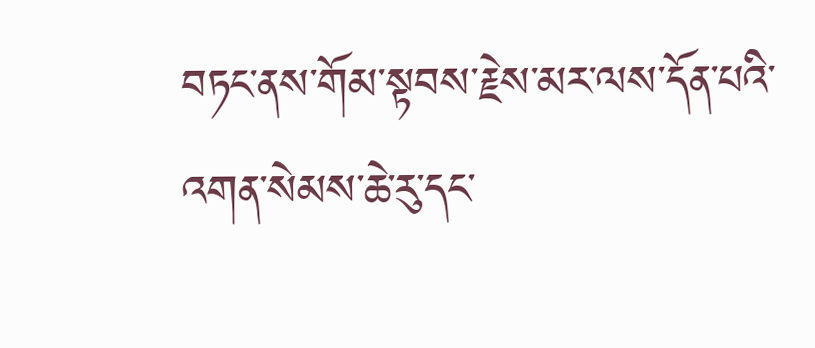བཏང་ནས་གོམ་སྟབས་རྗེས་མར་ལས་དོན་པའི་འགན་སེམས་ཆེ་རུ་དང་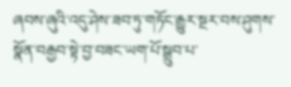ཞབས་ཞུའི་འདུ་ཤེས་ཟབ་ཏུ་གཏོང་རྒྱུར་སྔར་བས་ཤུགས་སྣོན་བརྒྱབ་སྟེ་བྱ་བཟང་ཡག་པོ་སྒྲུབ་པ་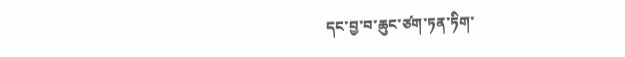དང་བྱ་བ་ཆུང་ཙག་ཏན་ཏིག་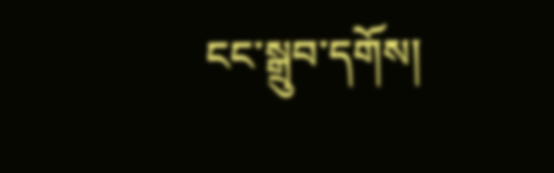ངང་སྒྲུབ་དགོས།